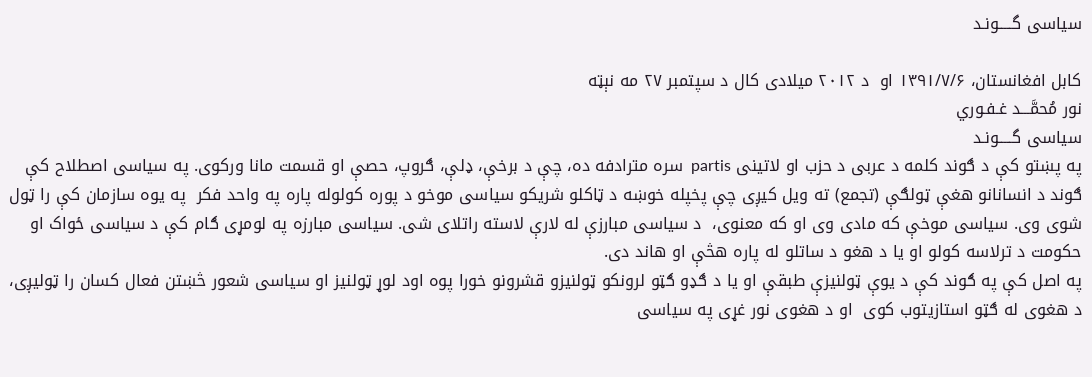سیاسی گـــــونـد

کابل افغانستان، ۱۳۹۱/۷/۶ او  د ۲۰۱۲ میلادی کال د سپتمبر ۲۷ مه نېټه
نور مُحمَّـــد غـفـوري
سیاسی گـــــونـد
په پښتو کې د ګوند کلمه د عربی د حزب او لاتینی partis  سره مترادفه ده، چې د برخې، ډلې، ګروپ، حصې او قسمت مانا ورکوی. په سیاسی اصطلاح کې ګوند د انسانانو هغې ټولګې (تجمع) ته ویل کیږی چې پخپله خوښه د ټاکلو شریکو سیاسی موخو د پوره کولوله پاره په واحد فکر  په یوه سازمان کې را ټول شوی وی. سیاسی موخې که مادی وی او که معنوی،  د سیاسی مبارزې له لارې لاسته راتلای شی. سیاسی مبارزه په لومړی ګام کې د سیاسی ځواک او حکومت د ترلاسه کولو او یا د هغو د ساتلو له پاره هڅې او هاند دی.
په اصل کې په ګوند کې د یوې ټولنیزې طبقې او یا د ګډو ګټو لرونکو ټولنیزو قشرونو خورا پوه اود لوړ ټولنیز او سیاسی شعور څښتن فعال کسان را ټولیږی، د هغوی له ګټو استازیتوب کوی  او د هغوی نور غړی په سیاسی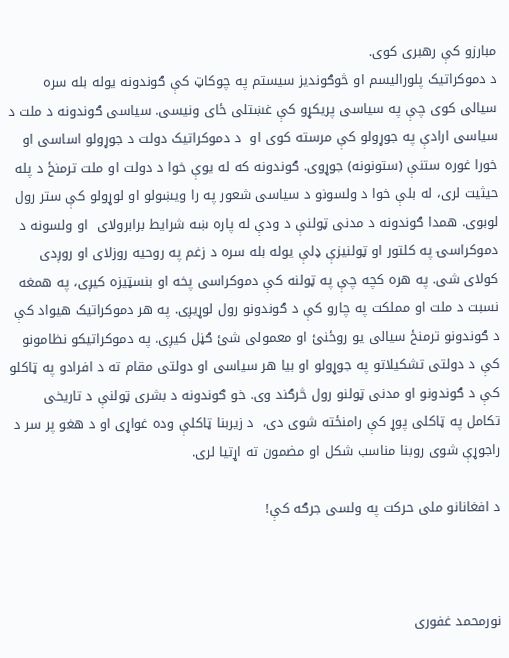مبارزو کې رهبری کوی.
د دموکراتیک پلورالیسم او څوګوندیز سیستم په چوکاټ کې ګوندونه یوله بله سره سیالی کوی چې په سیاسی پریکړو کې غښتلی ځای ونیسی. سیاسی ګوندونه د ملت د سیاسی ارادې په جوړولو کې مرسته کوی او  د دموکراتیک دولت د جوړولو اساسی او خورا غوره ستنې (ستونونه) جوړوی. ګوندونه که له یوې خوا د دولت او ملت ترمنځ د پله حیثیت لری، له بلې خوا د ولسونو د سیاسی شعور په را ویښولو او لوړولو کې ستر رول لوبوی. همدا ګوندونه د مدنی ټولنې د ودې له پاره ښه شرایط برابرولای  او ولسونه د دموکراسۍ په کلتور او ټولنیزې ډلې یوله بله سره د زغم په روحیه روزلای او روږدی کولای شی. په هره کچه چې په ټولنه کې دموکراسی پخه او بنسټیزه کیږی، په همغه نسبت د ملت او مملکت په چارو کې د ګوندونو رول لوړیږی. په هر دموکراتیک هیواد کې د ګوندونو ترمنځ سیالی یو روځنئ او معمولی شئ ګڼل کیږی. په دموکراتیکو نظامونو کې د دولتی تشکیلاتو په جوړولو او بیا هر سیاسی او دولتی مقام ته د افرادو په ټاکلو کې د ګوندونو او مدنی ټولنو رول څرګند وی. خو ګوندونه د بشری ټولنې د تاریخی تکامل په ټاکلی پوړ کې رامنځته شوی دی،  د زیربنا ټاکلې وده غواړی او د هغو پر سر د راجوړې شوی روبنا مناسب شکل او مضمون ته اړتیا لری.

د افغانانو ملی حرکت په ولسی جرګه کې!



نورمحمد غفوری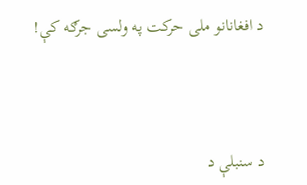د افغانانو ملی حرکت په ولسی جرګه کې!



د سنبلې د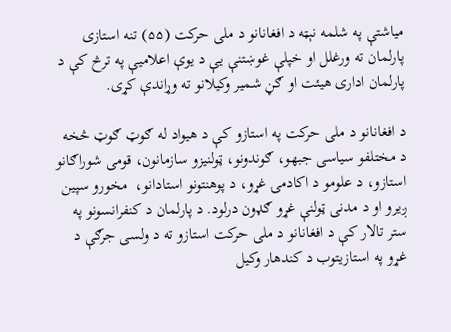میاشتې په شلمه نېټه د افغانانو د ملی حرکت (۵۵) تنه استازی پارلمان ته ورغلل او خپلې غوښتنې یې د یوې اعلاميې په ترڅ کې د پارلمان اداری هیئت او ګڼ شمیر وکیلانو ته وړاندې کړی.

د افغانانو د ملی حرکت په استازو کې د هیواد له ګوټ ګوټ څخه د مختلفو سیاسی جبهو، ګوندونو، ټولنیزو سازمانون، قومی شوراګانو استازو، د علومو د اکادمۍ غړو، د پوهنتونو استادانو،  مخورو سپین ږیرو او د مدنی ټولنې غړو ګډون درلود. د پارلمان د کنفرانسونو په ستر تالار کې د افغانانو د ملی حرکت استازو ته د ولسی جرګې د غړو په استازیتوب د کندهار وکیل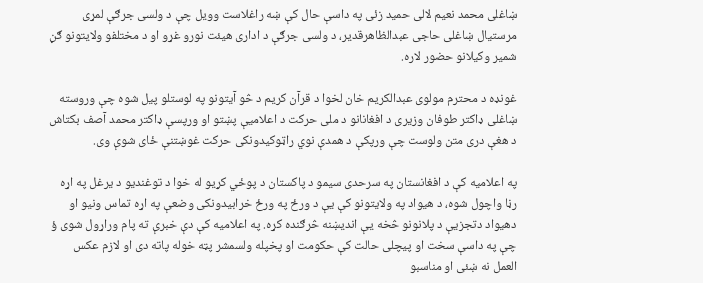ښاغلی محمد نعیم لالی حمید زئی په داسې حال کې ښه راغلاست وویل چې د ولسی جرګې لمړی مرستیال ښاغلی حاجی عبدالظاهرقدیر، د ولسی جرګې د اداری هیئت نورو غړو او د مختلفو ولایتونو ګڼ شمیر وکیلانو حضور لاره.

غونډه د محترم مولوی عبدالکریم خان لخوا د قرآن کریم د څو آیتونو په لوستلو پیل شوه چې وروسته ښاغلی ډاکتر طوفان وزیری د افغانانو د ملی حرکت د اعلامیې پښتو او ورپسې ډاکتر محمد آصف بکتاش د هغې دری متن ولوست چې ورپکې د همدې نوي راټوکیدونکی حرکت غوښتنې ځای شوې وی.

په اعلامیه کې د افغانستان په سرحدی سیمو د پاکستان د پوځي کړیو له خوا د توغندیو د یرغل په اړه رڼا واچول شوه، د هیواد په ولایتونو کې یې د ورځ په ورځ خرابیدونکی وضعې په اړه تماس ونیو او دهیواد دتجزیې د پلانونو څخه یې اندیښنه څرګنده کړه. په اعلامیه کې دې خبرې ته پام وراړول شوی ؤ چې په داسې سخت او پیچلی حالت کې حکومت او پخپله ولسمشر پټه خوله پاته دی او لازم عکس العمل نه ښئی او مناسبو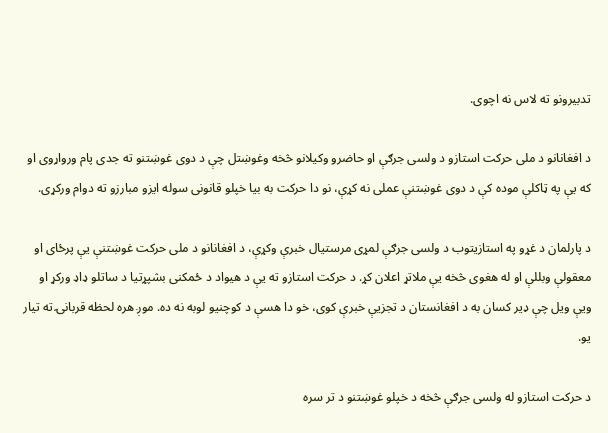تدبیرونو ته لاس نه اچوی.

د افغانانو د ملی حرکت استازو د ولسی جرګې او حاضرو وکیلانو څخه وغوښتل چې د دوی غوښتنو ته جدی پام ورواړوی او که یې په ټاکلې موده کې د دوی غوښتنې عملی نه کړې، نو دا حرکت به بیا خپلو قانونی سوله ایزو مبارزو ته دوام ورکړی.

د پارلمان د غړو په استازیتوب د ولسی جرګې لمړی مرستیال خبرې وکړې، د افغانانو د ملی حرکت غوښتنې يې پرځای او معقولې وبللې او له هغوی څخه یې ملاتړ اعلان کړ. د حرکت استازو ته یې د هیواد د ځمکنی بشپړتیا د ساتلو ډاډ ورکړ او ویې ویل چې ډیر کسان به د افغانستان د تجزیې خبرې کوی، خو دا هسې د کوچنیو لوبه نه ده. موږ هره لحظه قربانۍ ته تیار یو.

د حرکت استازو له ولسی جرګې څخه د خپلو غوښتنو د تر سره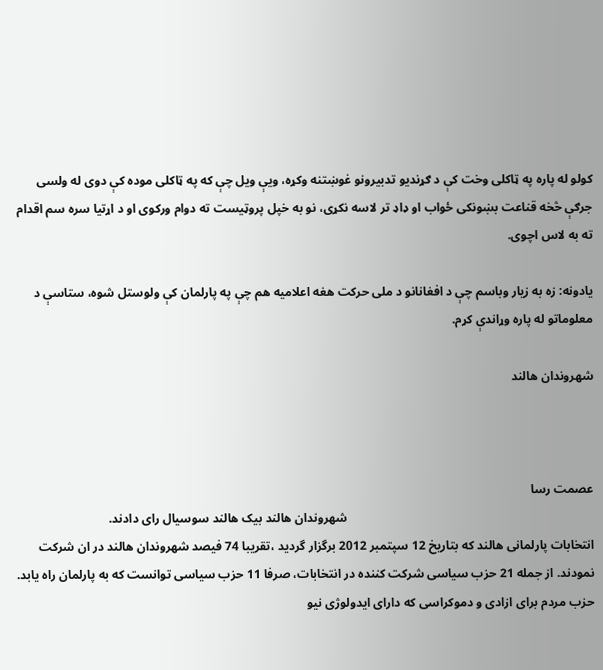کولو له پاره په ټاکلی وخت کې د ګړندیو تدبیرونو غوښتنه وکړه، ویې ویل چې که په ټاکلی موده کې دوی له ولسی جرګې څخه قناعت بښونکی ځواب او ډاډ تر لاسه نکړی، نو به خپل پروټیست ته دوام ورکوی او د اړتیا سره سم اقدام ته به لاس اچوی.

يادونه: زه به زیار وباسم چې د افغانانو د ملی حرکت هغه اعلامیه هم چې په پارلمان کې ولوستل شوه، ستاسې د معلوماتو له پاره وړاندې کړم.

شهروندان هالند



عصمت رسا
                                                                               شهروندان هالند بیک هالند سوسیال رای دادند.
انتخابات پارلمانی هالند که بتاریخ 12 سپتمبر 2012 برگزار گردید ،تقریبا 74 فیصد شهروندان هالند در ان شرکت نمودند. از جمله 21 حزب سیاسی شرکت کننده در انتخابات، صرفا 11 حزب سیاسی توانست که به پارلمان راه یابد.
حزب مردم برای ازادی و دموکراسی که دارای ایدولوژی نیو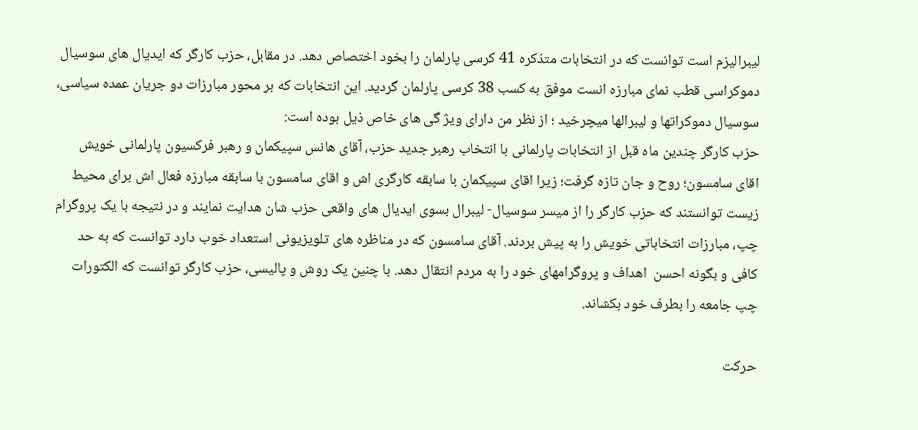لیبرالیزم است توانست که در انتخابات متذکره 41 کرسی پارلمان را بخود اختصاص دهد. در مقابل، حزب کارگر که ایدیال های سوسیال دموکراسی قطب نمای مبارزه انست موفق به کسب 38 کرسی پارلمان گردید. این انتخابات که بر محور مبارزات دو جریان عمده سیاسی، سوسیال دموکراتها و لیبرالها میچرخید ؛ از نظر من دارای ویژ گی های خاص ذیل بوده است:
حزب کارگر چندین ماه قبل از انتخابات پارلمانی با انتخاب رهبر جدید حزب، آقای هانس سپیکمان و رهبر فرکسیون پارلمانی خویش اقای سامسون؛ روح و جان تازه گرفت؛ زیرا اقای سپیکمان با سابقه کارگری اش و اقای سامسون با سابقه مبارزه فعال اش برای محیط زیست توانستند که حزب کارگر را از میسر سوسیال- لیبرال بسوی ایدیال های واقعی حزب شان هدایت نمایند و در نتیجه با یک پروگرام چپ، مبارزات انتخاباتی خویش را به پیش بردند. آقای سامسون که در مناظره های تلویزیونی استعداد خوب دارد توانست که به حد کافی و بگونه احسن  اهداف و پروگرامهای خود را به مردم انتقال دهد. با چنین یک روش و پالیسی، حزب کارگر توانست که الکتورات چپ جامعه را بطرف خود بکشاند.

حرکت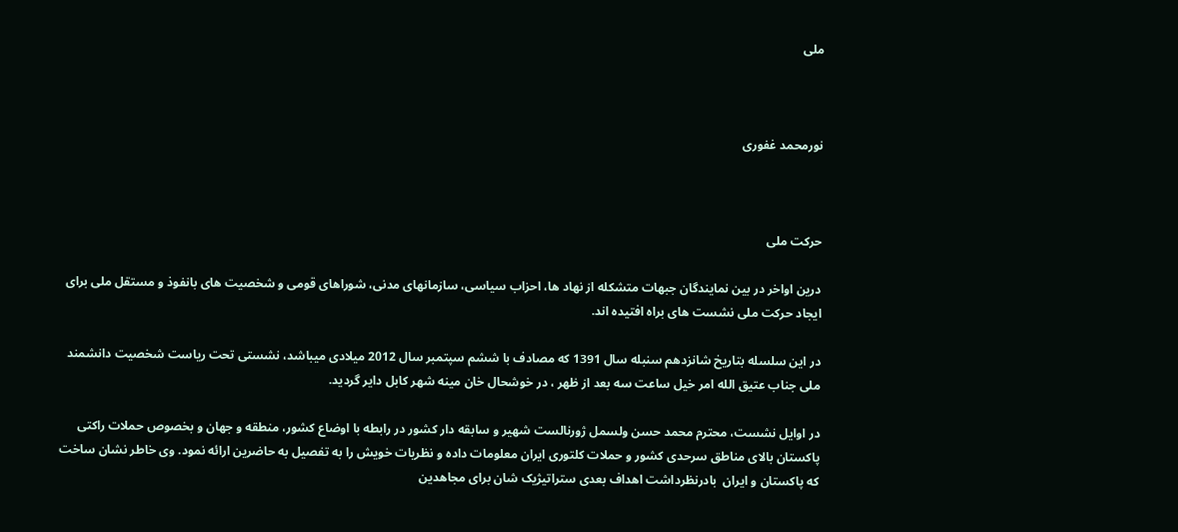ملی



نورمحمد غفوری



حرکت ملی

درین اواخر در بین نمایندگان جبهات متشکله از نهاد ها، احزاب سیاسی، سازمانهای مدنی، شوراهای قومی و شخصیت های بانفوذ و مستقل ملی برای ایجاد حرکت ملی نشست های براه افتیده اند.

در این سلسله بتاریخ شانزدهم سنبله سال 1391 که مصادف با ششم سپتمبر سال 2012 میلادی میباشد، نشستی تحت ریاست شخصیت دانشمند ملی جناب عتیق الله امر خیل ساعت سه بعد از ظهر ، در خوشحال خان مینه شهر کابل دایر گردید.

در اوایل نشست، محترم محمد حسن ولسمل ژورنالست شهیر و سابقه دار کشور در رابطه با اوضاع کشور، منطقه و جهان و بخصوص حملات راکتی پاکستان بالای مناطق سرحدی کشور و حملات کلتوری ایران معلومات داده و نظریات خویش را به تفصیل به حاضرین ارائه نمود. وی خاطر نشان ساخت که پاکستان و ایران  بادرنظرداشت اهداف بعدی ستراتیژیک شان برای مجاهدین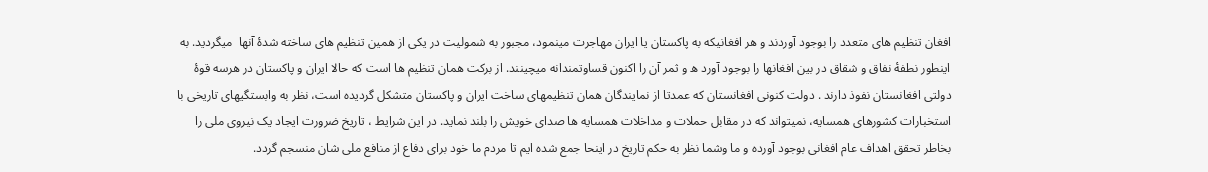افغان تنظیم های متعدد را بوجود آوردند و هر افغانیکه به پاکستان یا ایران مهاجرت مینمود، مجبور به شمولیت در یکی از همین تنظیم های ساخته شدۀ آنها  میگردید. به اینطور نطفۀ نفاق و شقاق در بین افغانها را بوجود آورد ه و ثمر آن را اکنون قساوتمندانه میچینند. از برکت همان تنظیم ها است که حالا ایران و پاکستان در هرسه قوۀ دولتی افغانستان نفوذ دارند . دولت کنونی افغانستان که عمدتا از نمایندگان همان تنظیمهای ساخت ایران و پاکستان متشکل گردیده است، نظر به وابستگیهای تاریخی با استخبارات کشورهای همسایه، نمیتواند که در مقابل حملات و مداخلات همسایه ها صدای خویش را بلند نماید. در این شرایط ، تاریخ ضرورت ایجاد یک نیروی ملی را بخاطر تحقق اهداف عام افغانی بوجود آورده و ما وشما نظر به حکم تاریخ در اینحا جمع شده ایم تا مردم ما خود برای دفاع از منافع ملی شان منسجم گردد.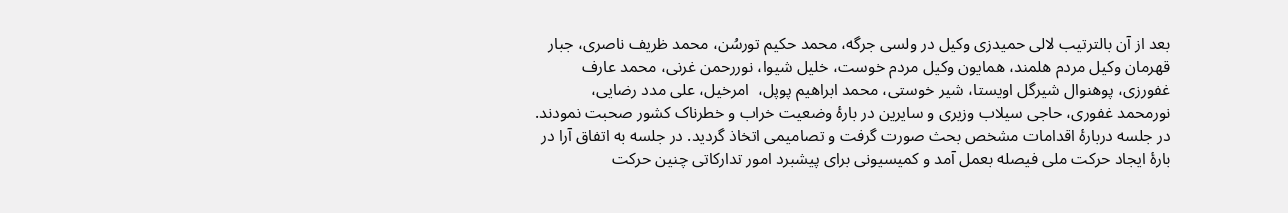بعد از آن بالترتیب لالی حمیدزی وکیل در ولسی جرگه، محمد حکیم تورسُن، محمد ظریف ناصری، جبار قهرمان وکیل مردم هلمند، همایون وکیل مردم خوست، خلیل شیوا، نوررحمن غرنی، محمد عارف غفورزی، پوهنوال شیرگل اویستا، شیر خوستی، محمد ابراهیم پوپل،  امرخیل، علی مدد رضایی، نورمحمد غفوری، حاجی سیلاب وزیری و سایرین در بارۀ وضعیت خراب و خطرناک کشور صحبت نمودند. در جلسه دربارۀ اقدامات مشخص بحث صورت گرفت و تصامیمی اتخاذ گردید. در جلسه به اتفاق آرا در بارۀ ایجاد حرکت ملی فیصله بعمل آمد و کمیسیونی برای پیشبرد امور تدارکاتی چنین حرکت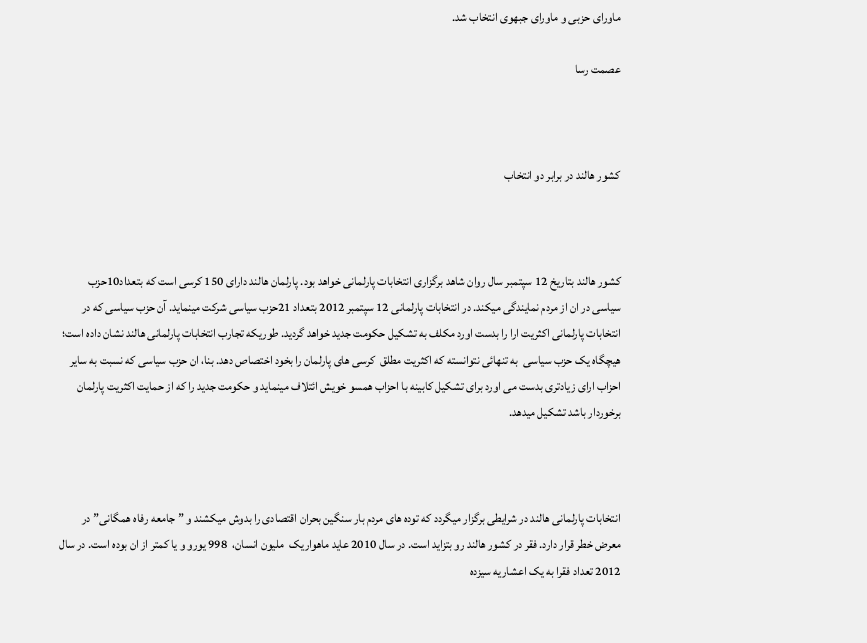ماورای حزبی و ماورای جبهوی انتخاب شد.

عصمت رسا



کشور هالند در برابر دو انتخاب



کشور هالند بتاریخ 12 سپتمبر سال روان شاهد برگزاری انتخابات پارلمانی خواهد بود. پارلمان هالند دارای 150 کرسی است که بتعداد10حزب سیاسی در ان از مردم نمایندگی میکند. در انتخابات پارلمانی 12 سپتمبر 2012 بتعداد 21حزب سیاسی شرکت مینماید. آن حزب سیاسی که در انتخابات پارلمانی اکثریت ارا را بدست اورد مکلف به تشکیل حکومت جدید خواهد گردید. طوریکه تجارب انتخابات پارلمانی هالند نشان داده است؛ هیچگاه یک حزب سیاسی  به تنهائی نتوانسته که اکثریت مطلق  کرسی های پارلمان را بخود اختصاص دهد. بنا، ان حزب سیاسی که نسبت به سایر احزاب ارای زیادتری بدست می اورد برای تشکیل کابینه با احزاب همسو خویش ائتلاف مینماید و حکومت جدید را که از حمایت اکثریت پارلمان برخوردار باشد تشکیل میدهد.



انتخابات پارلمانی هالند در شرایطی برگزار میگردد که توده های مردم بار سنگین بحران اقتصادی را بدوش میکشند و ” جامعه رفاه همگانی” در معرض خطر قرار دارد. فقر در کشور هالند رو بتزاید است. در سال 2010 عاید ماهواریک  ملیون انسان،  998 یورو و یا کمتر از ان بوده است. در سال 2012 تعداد فقرا به یک اعشاریه سیزده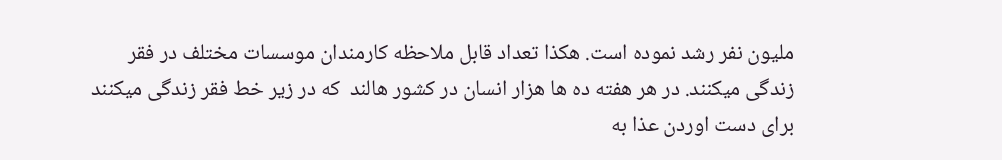ملیون نفر رشد نموده است. هکذا تعداد قابل ملاحظه کارمندان موسسات مختلف در فقر زندگی میکنند. در هر هفته ده ها هزار انسان در کشور هالند  که در زیر خط فقر زندگی میکنند برای دست اوردن عذا به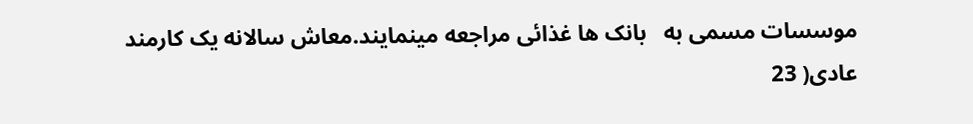موسسات مسمی به   بانک ها غذائی مراجعه مینمایند.معاش سالانه یک کارمند عادی( 23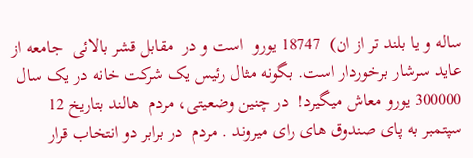ساله و یا بلند تر از ان)  18747 یورو  است و در  مقابل قشر بالائی  جامعه از عاید سرشار برخوردار است. بگونه مثال رئیس یک شرکت خانه در یک سال 300000 یورو معاش میگیرد!  در چنین وضعیتی، مردم  هالند بتاریخ 12 سپتمبر به پای صندوق های رای میروند . مردم  در برابر دو انتخاب قرار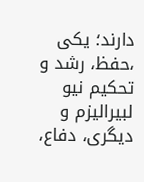دارند؛ یکی ،حفظ، رشد و تحکیم نیو لبیرالیزم و دیگری، دفاع،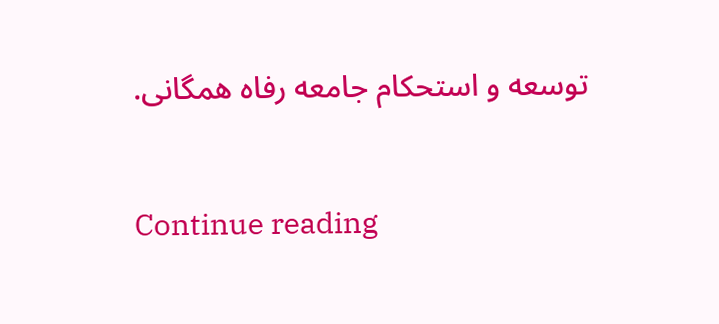توسعه و استحکام جامعه رفاه همگانی.

Continue reading